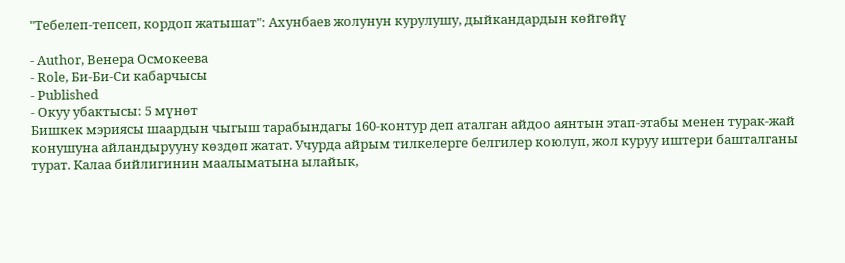"Тебелеп-тепсеп, кордоп жатышат": Ахунбаев жолунун курулушу, дыйкандардын көйгөйү

- Author, Венера Осмокеева
- Role, Би-Би-Си кабарчысы
- Published
- Окуу убактысы: 5 мүнөт
Бишкек мэриясы шаардын чыгыш тарабындагы 160-контур деп аталган айдоо аянтын этап-этабы менен турак-жай конушуна айландырууну көздөп жатат. Учурда айрым тилкелерге белгилер коюлуп, жол куруу иштери башталганы турат. Калаа бийлигинин маалыматына ылайык,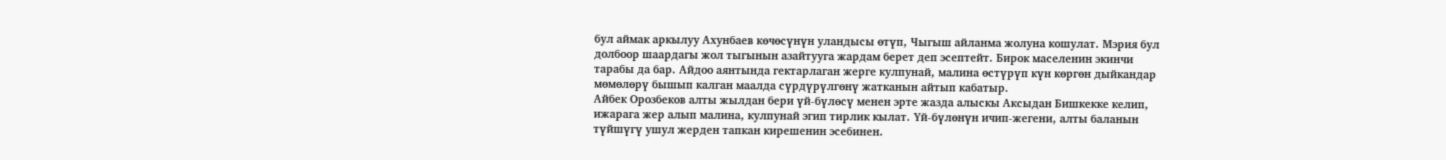бул аймак аркылуу Ахунбаев көчөсүнүн уландысы өтүп, Чыгыш айланма жолуна кошулат. Мэрия бул долбоор шаардагы жол тыгынын азайтууга жардам берет деп эсептейт. Бирок маселенин экинчи тарабы да бар. Айдоо аянтында гектарлаган жерге кулпунай, малина өстүрүп күн көргөн дыйкандар мөмөлөрү бышып калган маалда сүрдүрүлгөнү жатканын айтып кабатыр.
Айбек Орозбеков алты жылдан бери үй-бүлөсү менен эрте жазда алыскы Аксыдан Бишкекке келип, ижарага жер алып малина, кулпунай эгип тирлик кылат. Үй-бүлөнүн ичип-жегени, алты баланын түйшүгү ушул жерден тапкан кирешенин эсебинен.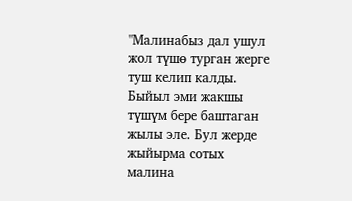"Малинабыз дал ушул жол түшө турган жерге туш келип калды. Быйыл эми жакшы түшүм бере баштаган жылы эле. Бул жерде жыйырма сотых малина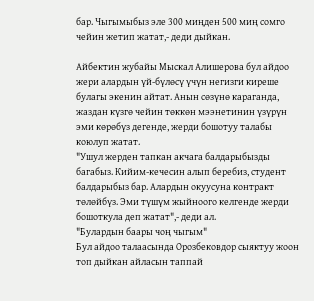бар. Чыгымыбыз эле 300 миңден 500 миң сомго чейин жетип жатат,- деди дыйкан.

Айбектин жубайы Мыскал Алишерова бул айдоо жери алардын үй-бүлөсү үчүн негизги киреше булагы экенин айтат. Анын сөзүнө караганда, жаздан күзгө чейин төккөн мээнетинин үзүрүн эми көрөбүз дегенде, жерди бошотуу талабы коюлуп жатат.
"Ушул жерден тапкан акчага балдарыбызды багабыз. Кийим-кечесин алып беребиз, студент балдарыбыз бар. Алардын окуусуна контракт төлөйбүз. Эми түшүм жыйноого келгенде жерди бошоткула деп жатат",- деди ал.
"Булардын баары чоң чыгым"
Бул айдоо талаасында Орозбековдор сыяктуу жоон топ дыйкан айласын таппай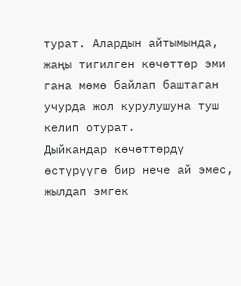турат. Алардын айтымында, жаңы тигилген көчөттөр эми гана мөмө байлап баштаган учурда жол курулушуна туш келип отурат.
Дыйкандар көчөттөрдү өстүрүүгө бир нече ай эмес, жылдап эмгек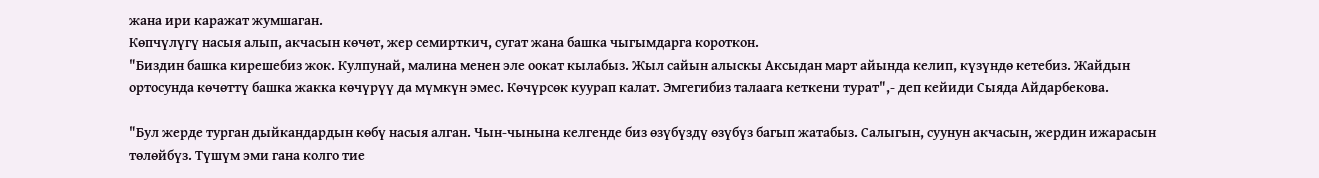жана ири каражат жумшаган.
Көпчүлүгү насыя алып, акчасын көчөт, жер семирткич, сугат жана башка чыгымдарга короткон.
"Биздин башка кирешебиз жок. Кулпунай, малина менен эле оокат кылабыз. Жыл сайын алыскы Аксыдан март айында келип, күзүндө кетебиз. Жайдын ортосунда көчөттү башка жакка көчүрүү да мүмкүн эмес. Көчүрсөк куурап калат. Эмгегибиз талаага кеткени турат",- деп кейиди Сыяда Айдарбекова.

"Бул жерде турган дыйкандардын көбү насыя алган. Чын-чынына келгенде биз өзүбүздү өзүбүз багып жатабыз. Салыгын, суунун акчасын, жердин ижарасын төлөйбүз. Түшүм эми гана колго тие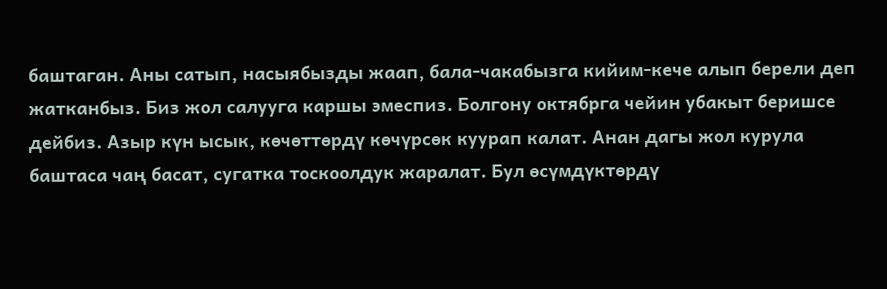баштаган. Аны сатып, насыябызды жаап, бала-чакабызга кийим-кече алып берели деп жатканбыз. Биз жол салууга каршы эмеспиз. Болгону октябрга чейин убакыт беришсе дейбиз. Азыр күн ысык, көчөттөрдү көчүрсөк куурап калат. Анан дагы жол курула баштаса чаң басат, сугатка тоскоолдук жаралат. Бул өсүмдүктөрдү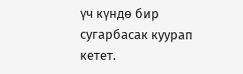үч күндө бир сугарбасак куурап кетет.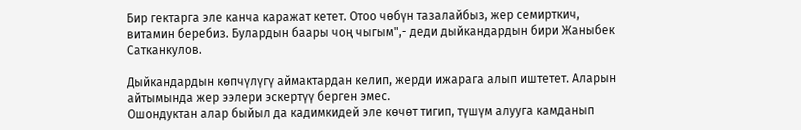Бир гектарга эле канча каражат кетет. Отоо чөбүн тазалайбыз, жер семирткич, витамин беребиз. Булардын баары чоң чыгым",- деди дыйкандардын бири Жаныбек Сатканкулов.

Дыйкандардын көпчүлүгү аймактардан келип, жерди ижарага алып иштетет. Аларын айтымында жер ээлери эскертүү берген эмес.
Ошондуктан алар быйыл да кадимкидей эле көчөт тигип, түшүм алууга камданып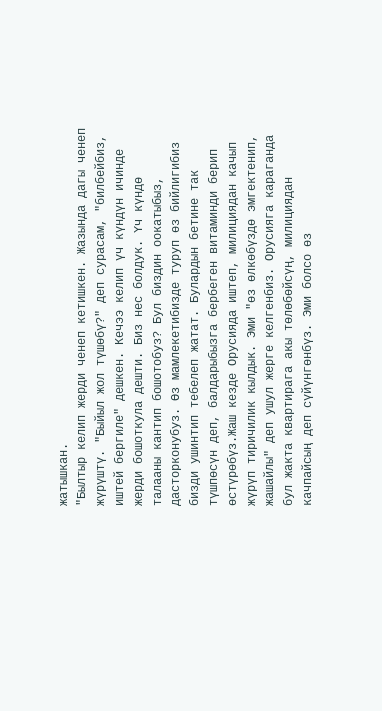жатышкан.
"Былтыр келип жерди ченеп кетишкен. Жазында дагы ченеп жүрүштү. "Быйыл жол түшөбү?" деп сурасам, "билбейбиз, иштей бергиле" дешкен. Кечээ келип үч күндүн ичинде жерди бошоткула дешти. Биз нес болдук. Үч күндө талааны кантип бошотобуз? Бул биздин оокатыбыз, дасторконубуз. Өз мамлекетибизде туруп өз бийлигибиз бизди ушинтип тебелеп жатат. Булардын бетине так түшпөсүн деп, балдарыбызга бербеген витаминди берип өстүрөбүз.Жаш кезде Орусияда иштеп, милициядан качып жүрүп тиричилик кылдык. Эми "өз өлкөбүздө эмгектенип, жашайлы" деп ушул жерге келгенбиз. Орусияга караганда бул жакта квартирага акы төлөбөйсүң, милициядан качпайсың деп сүйүнгөнбүз. Эми болсо өз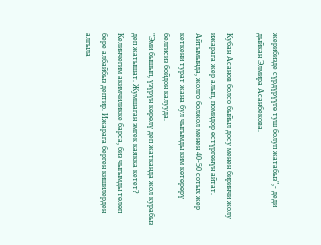жерибизде сүрдүрүүгө туш болуп жатабыз",- деди дыйкан Элмира Асанбекова.

Кубан Асанов болсо быйыл досу менен биринчи жолу ижарага жер алып, помидор өстүргөнүн айтат.
Айтымында, жолго болжол менен 40-50 сотых жер кеткени турат жана бул чыгымды ким көтөрөрү белгисиз бойдон калууда.
"Эми бышып, үзүрүн көрөлү деп жатканда жол курабыз деп жатышат. Жумшаган эмгек каякка кетет? Келинчегим акимчиликке барса, биз чыгымды төлөп бере албайбыз дептир. Ижарага берген кишилерден алгыла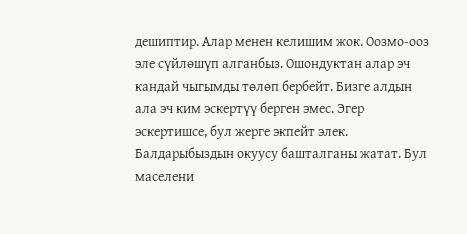дешиптир. Алар менен келишим жок. Оозмо-ооз эле сүйлөшүп алганбыз. Ошондуктан алар эч кандай чыгымды төлөп бербейт. Бизге алдын ала эч ким эскертүү берген эмес. Эгер эскертишсе, бул жерге экпейт элек. Балдарыбыздын окуусу башталганы жатат. Бул маселени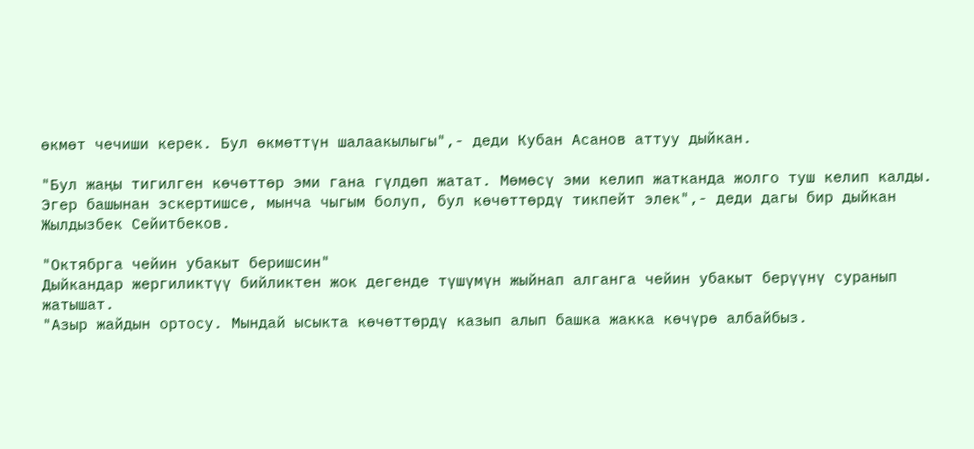өкмөт чечиши керек. Бул өкмөттүн шалаакылыгы",- деди Кубан Асанов аттуу дыйкан.

"Бул жаңы тигилген көчөттөр эми гана гүлдөп жатат. Мөмөсү эми келип жатканда жолго туш келип калды. Эгер башынан эскертишсе, мынча чыгым болуп, бул көчөттөрдү тикпейт элек",- деди дагы бир дыйкан Жылдызбек Сейитбеков.

"Октябрга чейин убакыт беришсин"
Дыйкандар жергиликтүү бийликтен жок дегенде түшүмүн жыйнап алганга чейин убакыт берүүнү суранып жатышат.
"Азыр жайдын ортосу. Мындай ысыкта көчөттөрдү казып алып башка жакка көчүрө албайбыз.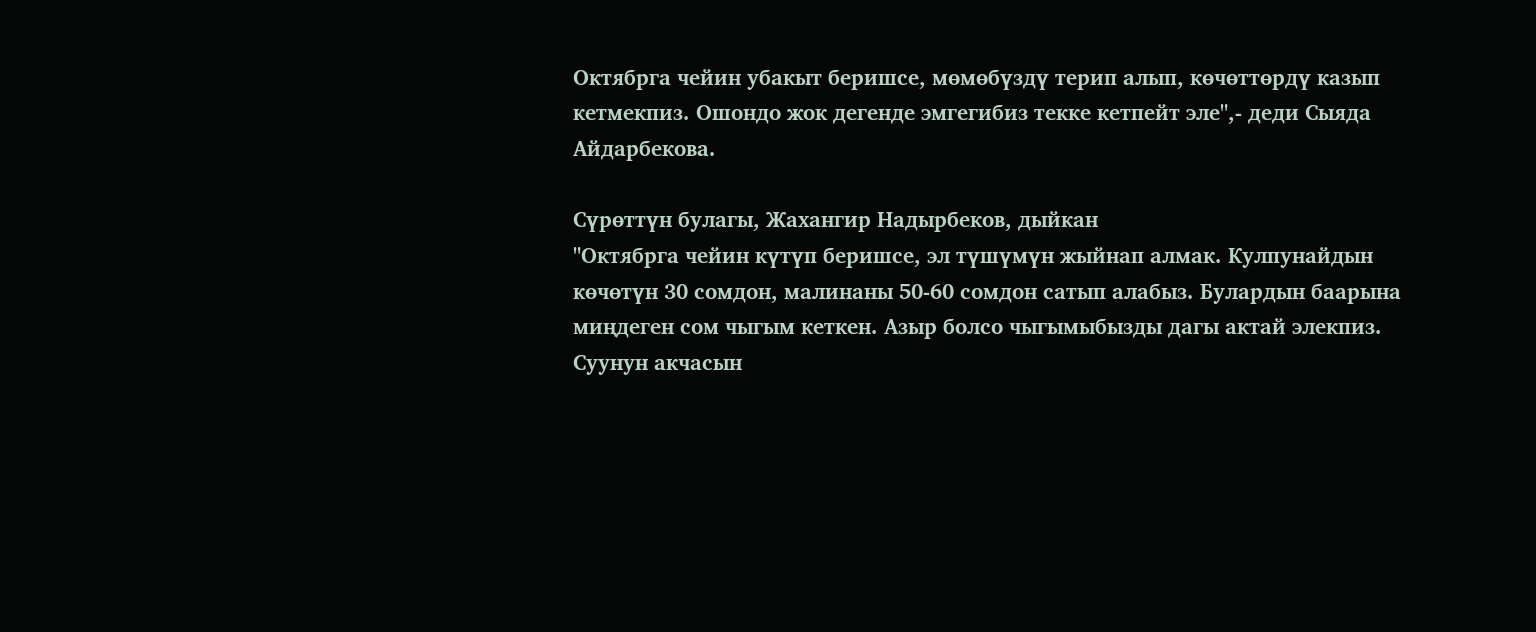Октябрга чейин убакыт беришсе, мөмөбүздү терип алып, көчөттөрдү казып кетмекпиз. Ошондо жок дегенде эмгегибиз текке кетпейт эле",- деди Сыяда Айдарбекова.

Сүрөттүн булагы, Жахангир Надырбеков, дыйкан
"Октябрга чейин күтүп беришсе, эл түшүмүн жыйнап алмак. Кулпунайдын көчөтүн 30 сомдон, малинаны 50-60 сомдон сатып алабыз. Булардын баарына миңдеген сом чыгым кеткен. Азыр болсо чыгымыбызды дагы актай элекпиз. Суунун акчасын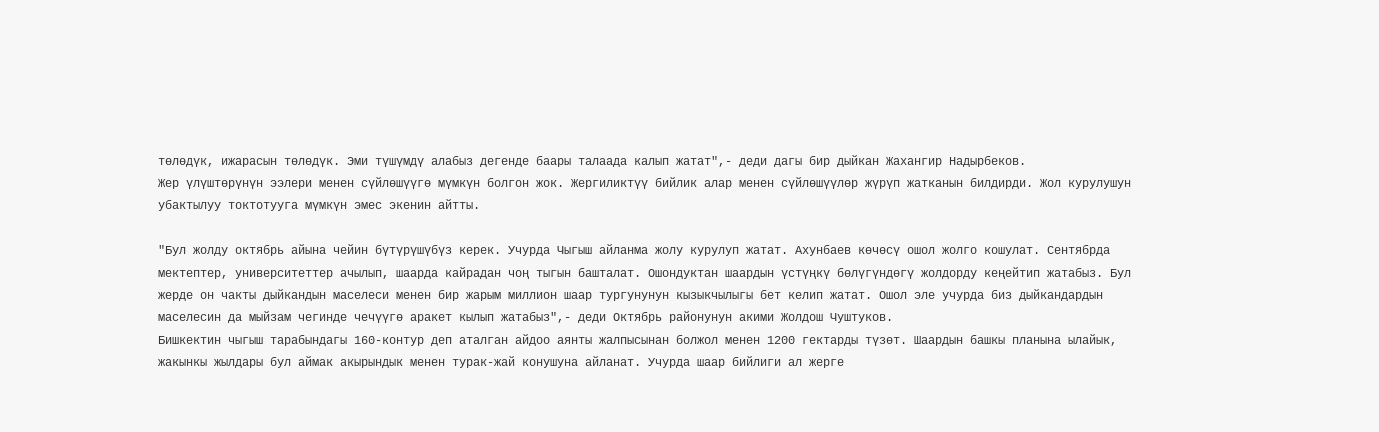төлөдүк, ижарасын төлөдүк. Эми түшүмдү алабыз дегенде баары талаада калып жатат",- деди дагы бир дыйкан Жахангир Надырбеков.
Жер үлүштөрүнүн ээлери менен сүйлөшүүгө мүмкүн болгон жок. Жергиликтүү бийлик алар менен сүйлөшүүлөр жүрүп жатканын билдирди. Жол курулушун убактылуу токтотууга мүмкүн эмес экенин айтты.

"Бул жолду октябрь айына чейин бүтүрүшүбүз керек. Учурда Чыгыш айланма жолу курулуп жатат. Ахунбаев көчөсү ошол жолго кошулат. Сентябрда мектептер, университеттер ачылып, шаарда кайрадан чоң тыгын башталат. Ошондуктан шаардын үстүңкү бөлүгүндөгү жолдорду кеңейтип жатабыз. Бул жерде он чакты дыйкандын маселеси менен бир жарым миллион шаар тургунунун кызыкчылыгы бет келип жатат. Ошол эле учурда биз дыйкандардын маселесин да мыйзам чегинде чечүүгө аракет кылып жатабыз",- деди Октябрь районунун акими Жолдош Чуштуков.
Бишкектин чыгыш тарабындагы 160-контур деп аталган айдоо аянты жалпысынан болжол менен 1200 гектарды түзөт. Шаардын башкы планына ылайык, жакынкы жылдары бул аймак акырындык менен турак-жай конушуна айланат. Учурда шаар бийлиги ал жерге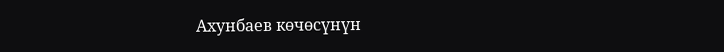Ахунбаев көчөсүнүн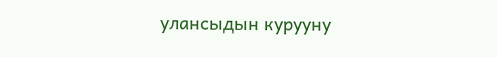улансыдын курууну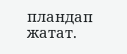пландап жатат.